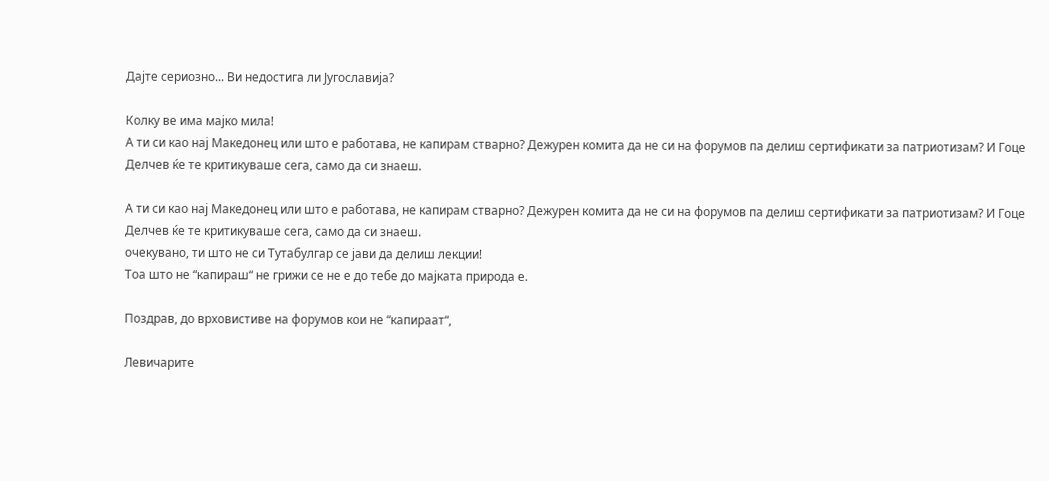Даjте сериозно... Ви недостига ли Jугославиjа?

Колку ве има мајко мила!
А ти си као нај Македонец или што е работава, не капирам стварно? Дежурен комита да не си на форумов па делиш сертификати за патриотизам? И Гоце Делчев ќе те критикуваше сега, само да си знаеш.

А ти си као нај Македонец или што е работава, не капирам стварно? Дежурен комита да не си на форумов па делиш сертификати за патриотизам? И Гоце Делчев ќе те критикуваше сега, само да си знаеш.
очекувано, ти што не си Тутабулгар се јави да делиш лекции!
Тоа што не “капираш“ не грижи се не е до тебе до мајката природа е.

Поздрав, до врховистиве на форумов кои не “капираат“,

Левичарите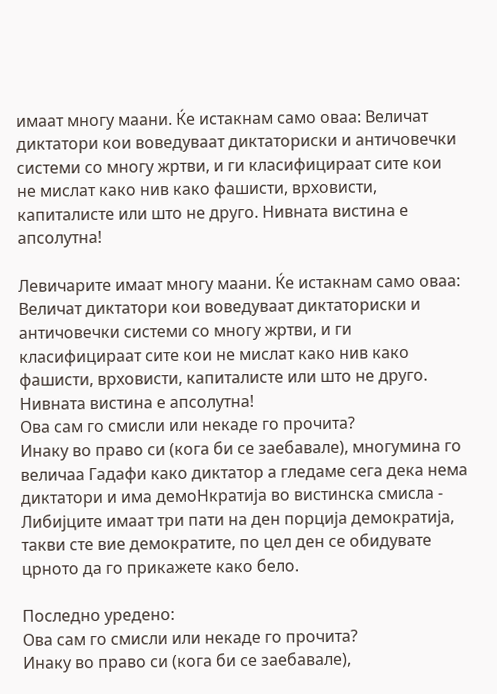имаат многу маани. Ќе истакнам само оваа: Величат диктатори кои воведуваат диктаториски и античовечки системи со многу жртви, и ги класифицираат сите кои не мислат како нив како фашисти, врховисти, капиталисте или што не друго. Нивната вистина е апсолутна!

Левичарите имаат многу маани. Ќе истакнам само оваа: Величат диктатори кои воведуваат диктаториски и античовечки системи со многу жртви, и ги класифицираат сите кои не мислат како нив како фашисти, врховисти, капиталисте или што не друго. Нивната вистина е апсолутна!
Ова сам го смисли или некаде го прочита?
Инаку во право си (кога би се заебавале), многумина го величаа Гадафи како диктатор а гледаме сега дека нема диктатори и има демоНкратија во вистинска смисла - Либијците имаат три пати на ден порција демократија, такви сте вие демократите, по цел ден се обидувате црното да го прикажете како бело.

Последно уредено:
Ова сам го смисли или некаде го прочита?
Инаку во право си (кога би се заебавале),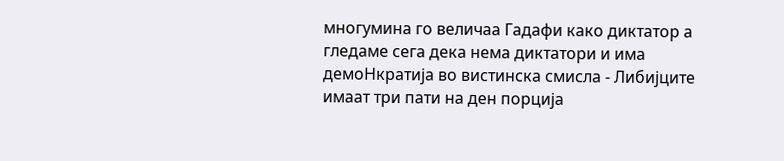многумина го величаа Гадафи како диктатор а гледаме сега дека нема диктатори и има демоНкратија во вистинска смисла - Либијците имаат три пати на ден порција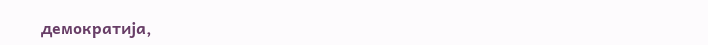демократија,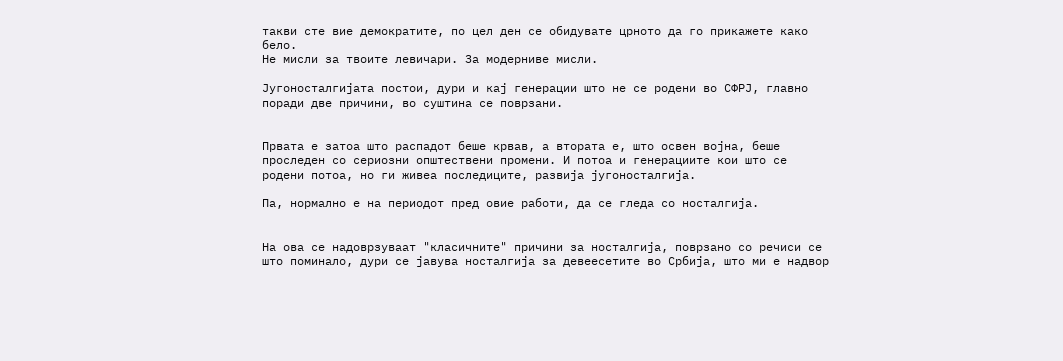такви сте вие демократите, по цел ден се обидувате црното да го прикажете како бело.
Не мисли за твоите левичари. За модерниве мисли.

Југоносталгијата постои, дури и кај генерации што не се родени во СФРЈ, главно поради две причини, во суштина се поврзани.


Првата е затоа што распадот беше крвав, а втората е, што освен војна, беше проследен со сериозни општествени промени. И потоа и генерациите кои што се родени потоа, но ги живеа последиците, развија југоносталгија.

Па, нормално е на периодот пред овие работи, да се гледа со носталгија.


На ова се надоврзуваат "класичните" причини за носталгија, поврзано со речиси се што поминало, дури се јавува носталгија за девеесетите во Србија, што ми е надвор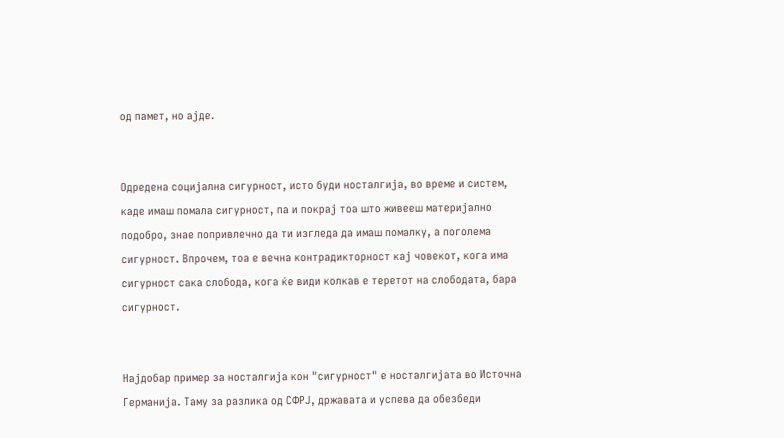од памет, но ајде.


Одредена социјална сигурност, исто буди носталгија, во време и систем, каде имаш помала сигурност, па и покрај тоа што живееш материјално подобро, знае попривлечно да ти изгледа да имаш помалку, а поголема сигурност. Впрочем, тоа е вечна контрадикторност кај човекот, кога има сигурност сака слобода, кога ќе види колкав е теретот на слободата, бара сигурност.


Најдобар пример за носталгија кон "сигурност" е носталгијата во Источна Германија. Таму за разлика од СФРЈ, државата и успева да обезбеди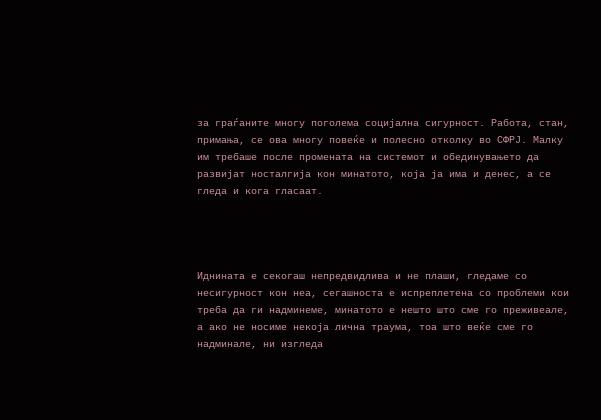за граѓаните многу поголема социјална сигурност. Работа, стан, примања, се ова многу повеќе и полесно отколку во СФРЈ. Малку им требаше после промената на системот и обединувањето да развијат носталгија кон минатото, која ја има и денес, а се гледа и кога гласаат.




Иднината е секогаш непредвидлива и не плаши, гледаме со несигурност кон неа, сегашноста е испреплетена со проблеми кои треба да ги надминеме, минатото е нешто што сме го преживеале, а ако не носиме некоја лична траума, тоа што веќе сме го надминале, ни изгледа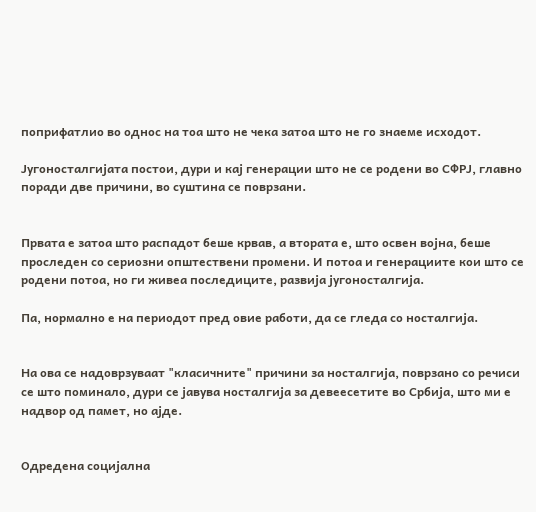поприфатлио во однос на тоа што не чека затоа што не го знаеме исходот.

Југоносталгијата постои, дури и кај генерации што не се родени во СФРЈ, главно поради две причини, во суштина се поврзани.


Првата е затоа што распадот беше крвав, а втората е, што освен војна, беше проследен со сериозни општествени промени. И потоа и генерациите кои што се родени потоа, но ги живеа последиците, развија југоносталгија.

Па, нормално е на периодот пред овие работи, да се гледа со носталгија.


На ова се надоврзуваат "класичните" причини за носталгија, поврзано со речиси се што поминало, дури се јавува носталгија за девеесетите во Србија, што ми е надвор од памет, но ајде.


Одредена социјална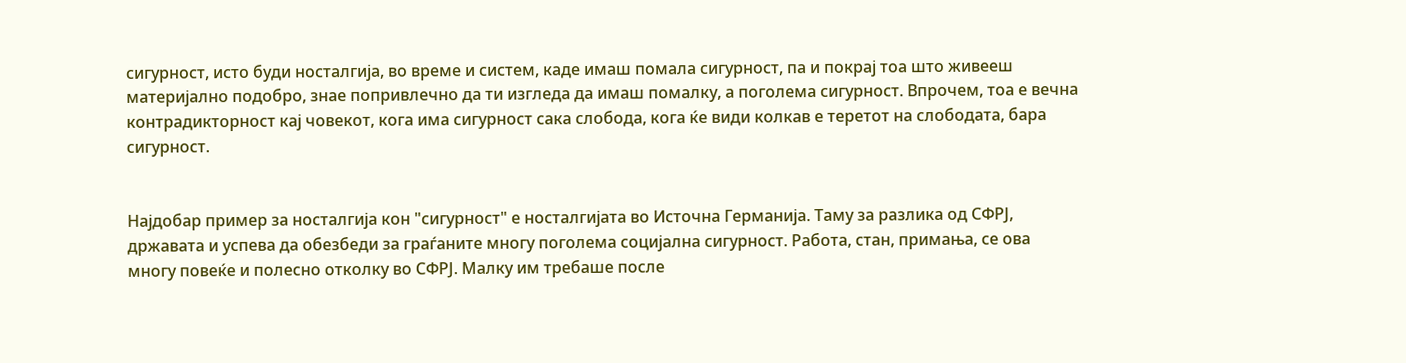сигурност, исто буди носталгија, во време и систем, каде имаш помала сигурност, па и покрај тоа што живееш материјално подобро, знае попривлечно да ти изгледа да имаш помалку, а поголема сигурност. Впрочем, тоа е вечна контрадикторност кај човекот, кога има сигурност сака слобода, кога ќе види колкав е теретот на слободата, бара сигурност.


Најдобар пример за носталгија кон "сигурност" е носталгијата во Источна Германија. Таму за разлика од СФРЈ, државата и успева да обезбеди за граѓаните многу поголема социјална сигурност. Работа, стан, примања, се ова многу повеќе и полесно отколку во СФРЈ. Малку им требаше после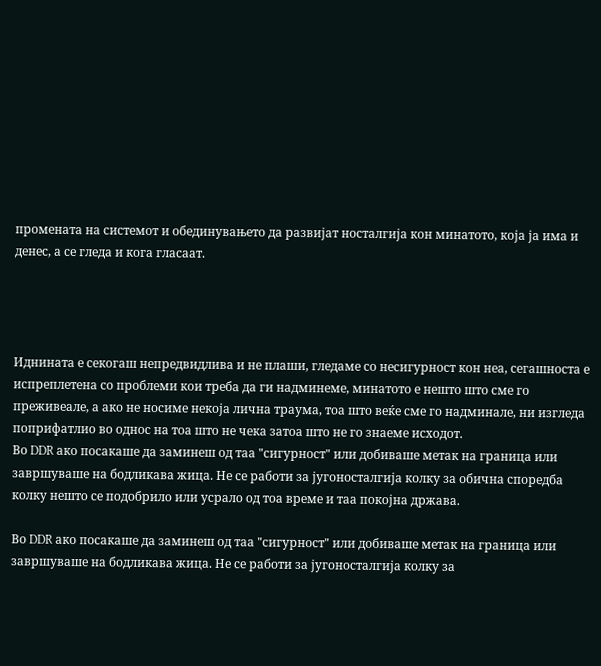промената на системот и обединувањето да развијат носталгија кон минатото, која ја има и денес, а се гледа и кога гласаат.




Иднината е секогаш непредвидлива и не плаши, гледаме со несигурност кон неа, сегашноста е испреплетена со проблеми кои треба да ги надминеме, минатото е нешто што сме го преживеале, а ако не носиме некоја лична траума, тоа што веќе сме го надминале, ни изгледа поприфатлио во однос на тоа што не чека затоа што не го знаеме исходот.
Во DDR ако посакаше да заминеш од таа "сигурност" или добиваше метак на граница или завршуваше на бодликава жица. Не се работи за југоносталгија колку за обична споредба колку нешто се подобрило или усрало од тоа време и таа покојна држава.

Во DDR ако посакаше да заминеш од таа "сигурност" или добиваше метак на граница или завршуваше на бодликава жица. Не се работи за југоносталгија колку за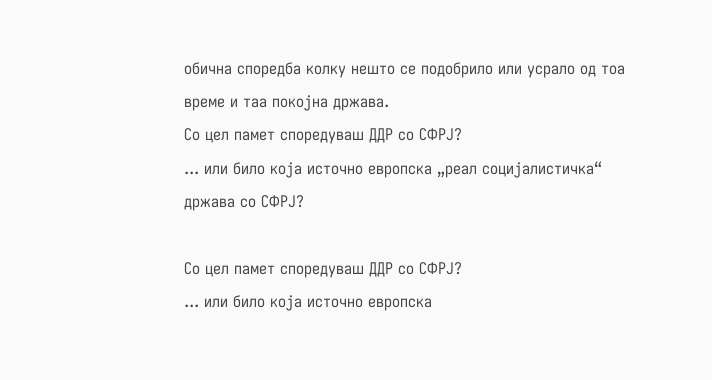обична споредба колку нешто се подобрило или усрало од тоа време и таа покојна држава.
Со цел памет споредуваш ДДР со СФРЈ?
... или било која источно европска „реал социјалистичка“ држава со СФРЈ?

Со цел памет споредуваш ДДР со СФРЈ?
... или било која источно европска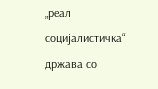„реал социјалистичка“ држава со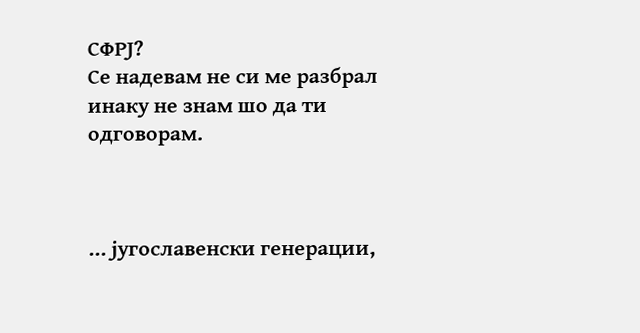СФРЈ?
Се надевам не си ме разбрал инаку не знам шо да ти одговорам.



... југославенски генерации,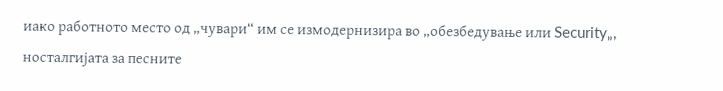иако работното место од „чувари“ им се измодернизира во „обезбедување или Security„, носталгијата за песните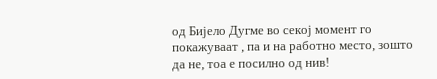од Бијело Дугме во секој момент го покажуваат , па и на работно место, зошто да не, тоа е посилно од нив!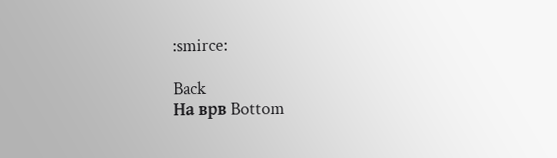:smirce:

Back
На врв Bottom